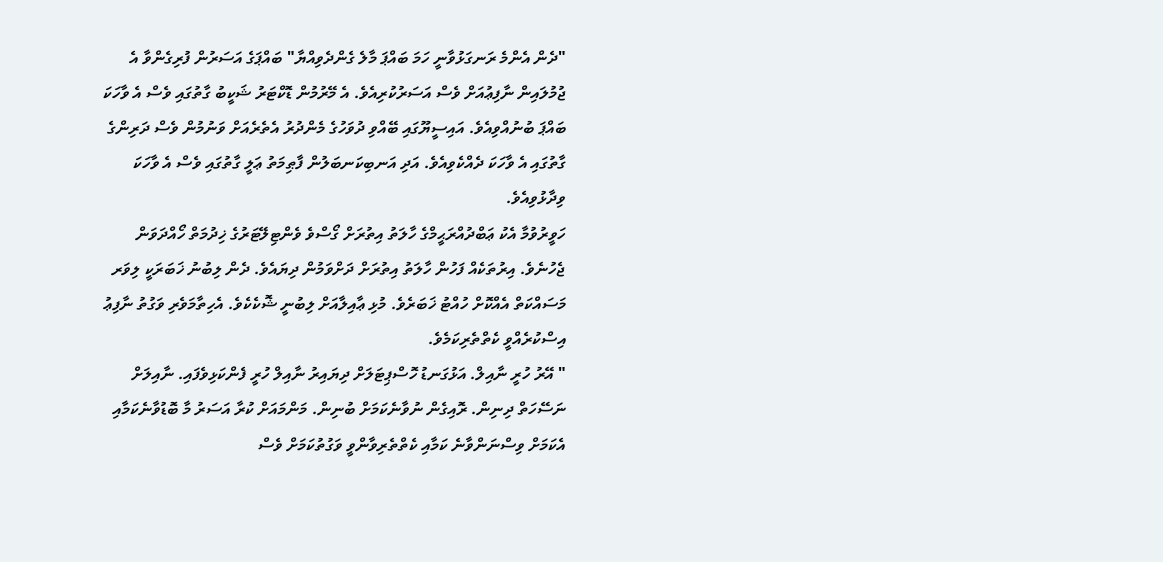"ދެން އެންމެ ރަނގަޅުވާނީ ހަމަ ބައްޕަ މާލެ ގެންދެވިއްޔާ" ބައްޕަގެ އަސަރުން ފުރިގެންވާ އެ ޖުމުލައިން ނާފިޢުއަށް ވެސް އަސަރުކުރިއެވެ. އެ މޭރުމުން ޑޮކްޓަރު ޝަކީބު ގާތުގައި ވެސް އެ ވާހަކަ ބައްޕަ ބުނުއްވިއެވެ. އައިސީޔޫގައި ބޭއްވި ދުވަހުގެ މެންދުރު އެތެރެއަށް ވަނުމުން ވެސް ދަރިންގެ ގާތުގައި އެ ވާހަކަ ދެއްކެވިއެވެ. އަދި އަނބިކަނބަލުން ފާޠިމަތު ޢަލީ ގާތުގައި ވެސް އެ ވާހަކަ ވިދާޅުވިއެވެ.
ހަވީރުވުމާ އެކު ޢަބްދުއްރަޙީމްގެ ހާލަތު އިތުރަށް ގޯސްވެ ވެންޓިލޭޓަރުގެ ޚިދުމަތް ހޯއްދަވަން ޖެހުނެވެ. އިރުތަކެއް ފަހުން ހާލަތު އިތުރަށް ދަށްވަމުން ދިޔައެވެ. ދެން ލިބުނު ޚަބަރަކީ ލިވަރ މަސައްކަތް އެއްކޮށް ހުއްޓު ޚަބަރެވެ. މުޅި ޢާއިލާއަށް ލިބުނީ ޝޮކެކެވެ. އެހިތާމަވެރި ވަގުތު ނާފިޢު އިސްކުރެއްވީ ކެތްތެރިކަމެވެ.
" އޭރު ހުރީ ނާއިލް. އަޅުގަނޑު ހޮސްޕިޓަލަށް ދިޔައިރު ނާއިލް ހުރީ ފެންކަޅިވެފައި. ނާއިލަށް ނަސޭހަތް ދިނިން. ރޮއިގެން ނުވާނެކަމަށް ބުނިން. މަންމައަށް ކުރާ އަސަރު މާ ބޮޑުވާނެކަމާއި އެކަމަށް ވިސްނަންވާނެ ކަމާއި ކެތްތެރިވާންވީ ވަގުތުކަމަށް ވެސް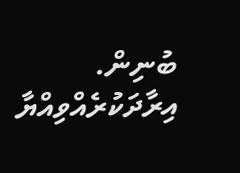ބުނިން. އިރާދަކުރެއްވިއްޔާ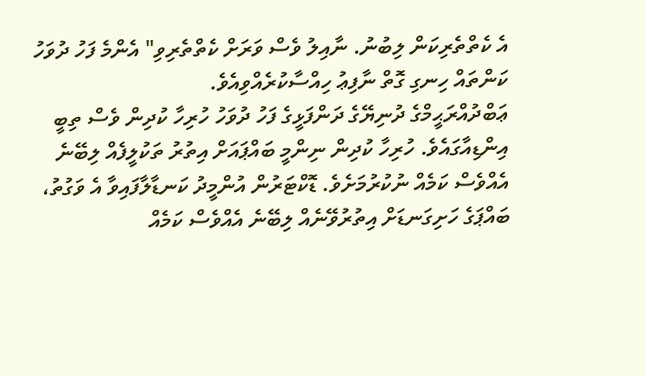އެ ކެތްތެރިކަން ލިބުނު. ނާއިލު ވެސް ވަރަށް ކެތްތެރިވި" އެންމެ ފަހު ދުވަހު ކަންތައް ހިނގި ގޮތް ނާފިޢު ހިއްސާކުރެއްވިއެވެ.
ޢަބްދުއްރަޙީމްގެ ދުނިޔޭގެ ދަންފަޅީގެ ފަހު ދުވަހު ހުރިހާ ކުދިން ވެސް ތިބީ އިންޑިއާގައެވެ. ހުރިހާ ކުދިން ނިންމީ ބައްޕައަށް އިތުރު ތަކުލީފެއް ލިބޭނެ އެއްވެސް ކަމެއް ނުކުރުމަށެވެ. ޑޮކްޓަރުން އުންމީދު ކަނޑާލާފައިވާ އެ ވަގުތު، ބައްޕަގެ ހަށިގަނޑަށް އިތުރުވޭނެއް ލިބޭނެ އެއްވެސް ކަމެއް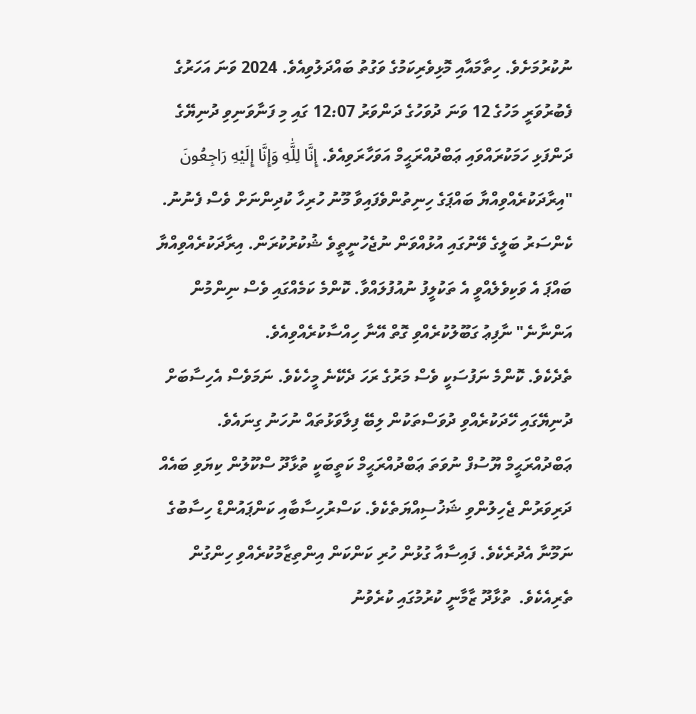ނުކުރުމަށެވެ. ހިތާމައާއި މޮޅިވެރިކަމުގެ ވަގުތު ބައްދަލުވިއެވެ. 2024 ވަނަ އަހަރުގެ ފެބުރުވަރީ މަހުގެ 12 ވަނަ ދުވަހުގެ ދަންވަރު 12:07 ގައި މި ފަނާވަނިވި ދުނިޔޭގެ ދަންފަޅި ހަމަކުރައްވައި ޢަބްދުއްރަޙީމް އަވަހާރަވިއެވެ. إِنَّا لِلَّٰهِ وَإِنَّا إِلَيْهِ رَاجِعُونَ
"އިރާދަކުރެއްވިއްޔާ ބައްޕަގެ ހިނިތުންވެފައިވާ މޫނު ހުރިހާ ކުދިންނަށް ވެސް ފެނުނު. ކެންސަރު ބަލީގެ ވޭނުގައި އުޅުއްވަން ނުޖެހުނީތީވެ ޝުކުރުކުރަން. އިރާދަކުރެއްވިއްޔާ ބައްޕަ އެ ވަކިވެލެއްވީ އެ ތަކުލީފު ނުއުފުލައްވާ. ކޮންމެ ކަމެއްގައި ވެސް ނިންމުން އަންނާނެ" ނާފިޢު ގަބޫލުކުރެއްވި ގޮތް އޭނާ ހިއްސާކުރެއްވިއެވެ.
ތެދެކެވެ. ކޮންމެ ނަފުސަކީ ވެސް މަރުގެ ރަހަ ދެކޭނެ މީހެކެވެ. ނަމަވެސް އެހިސާބަށް ދުނިޔޭގައި ހޭދަކުރެއްވި ދުވަސްތަކުން ލިބޭ ފިލާވަޅުތައް ނުހަނު ގިނައެވެ. ޢަބްދުއްރަޙީމް ޔޫސުފް ނުވަތަ ޢަބްދުއްރަޙީމް ކަތީބަކީ ތުޅާދޫ ސްކޫލުން ކިޔަވި ބައެއް ދަރިވަރުން ޖެހިލުންވި ޝަޚުސިއްޔަތެކެވެ. ކަސްރުހިސާބާއި ކަންޕައުންޑް ހިސާބުގެ ނަމޫނާ އެދުރެކެވެ. ފައިސާއާ ގުޅުން ހުރި ކަންކަން އިންތިޒާމުކުރެއްވި ހިންގުން ތެރިއެކެވެ.  ތުޅާދޫ ޒާމާނީ ކުރުމުގައި ކުރެވުނު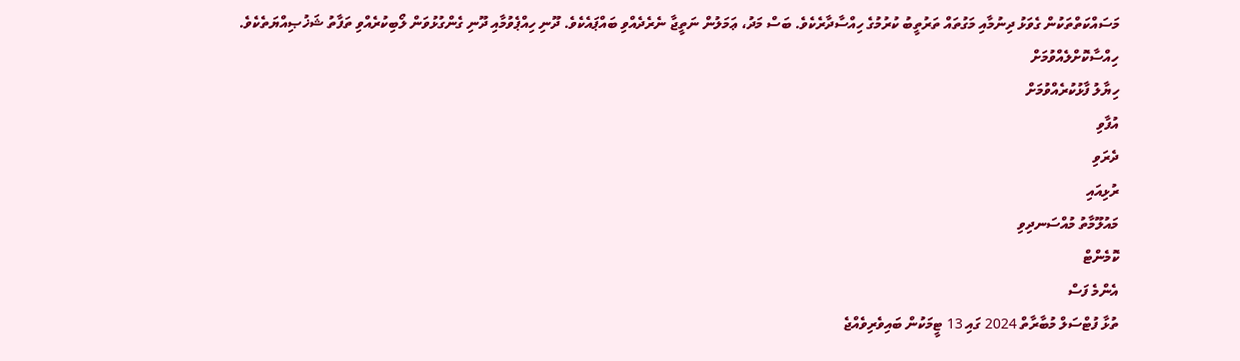މަސައްކަތްތަކުން ގެވަޅު ދިނުމާއި މަގުތައް ތަރުތީބު ކުރުމުގެ ހިއްސާދާރެކެވެ. ބަސް މަދު، ޢަމަލުން ނަތީޖާ ނެރެދެއްވި ބައްޕައެކެވެ. ދޫނި ހިއްޕެވުމާއި ދޫނި ގެންގުޅުވަން ލޯބިކުރެއްވި ތަފާތު ޝަޚުޞިއްޔަތެކެވެ.
ހިއްސާކޮށްލެއްވުމަށް
ހިޔާލު ފާޅުކުރެއްވުމަށް
އުފާވި
ދެރަވި
ރުޅިއައި
މައުލޫމާތު މުއްސަނދިވި
ކޮމެންޓް
އެންމެ ފަސް
ތުޅާ ފުޓްސަލް މުބާރާތް 2024 ގައި 13 ޓީމަކުން ބައިވެރިވެއްޖެ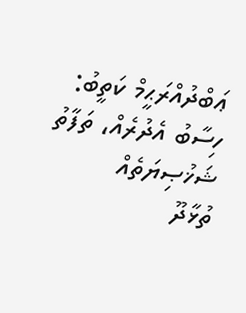ޢަބްދުއްރަޙީމް ކަތީބު: ހިސާބު އެދުރެއް، ތަފާތު ޝަޚުޞިޔަތެއް
ތުޅާދޫ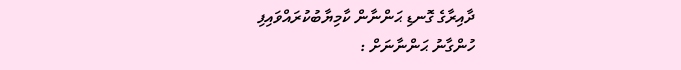ދާއިރާގެ ގޮނޑި ޙަންނާން ކާމިޔާބުކުރައްވައިފި
ހުންގާނު ޙަންނާނަށް :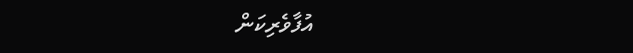އުފާވެރިކަން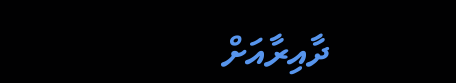ދާއިރާއަށް